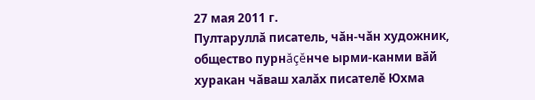27 мая 2011 г.
Пултаруллă писатель, чăн-чăн художник, общество пурнăçĕнче ырми-канми вăй хуракан чăваш халăх писателĕ Юхма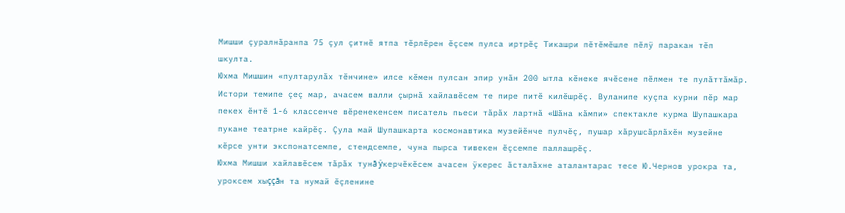Мишши çуралнăранпа 75 çул çитнĕ ятпа тĕрлĕрен ĕçсем пулса иртрĕç Тикашри пĕтĕмĕшле пĕлÿ паракан тĕп шкулта.
Юхма Мишшин «пултарулăх тĕнчине» илсе кĕмен пулсан эпир унăн 200 ытла кĕнеке ячĕсене пĕлмен те пулăттăмăр. Истори темипе çеç мар, ачасем валли çырнă хайлавĕсем те пире питĕ килĕшрĕç. Вуланипе куçпа курни пĕр мар пекех ĕнтĕ 1-6 классенче вĕренекенсем писатель пьеси тăрăх лартнă «Шăна кăмпи» спектакле курма Шупашкара пукане театрне кайрĕç. Çула май Шупашкарта космонавтика музейĕнче пулчĕç, пушар хăрушсăрлăхĕн музейне кĕрсе унти экспонатсемпе, стендсемпе, чуна пырса тивекен ĕçсемпе паллашрĕç.
Юхма Мишши хайлавĕсем тăрăх тунă ÿкерчĕкĕсем ачасен ÿкерес ăсталăхне аталантарас тесе Ю.Чернов урокра та, уроксем хыççăн та нумай ĕçленине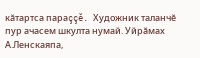кăтартса параççĕ. Художник таланчĕ пур ачасем шкулта нумай. Уйрăмах А.Ленскаяпа,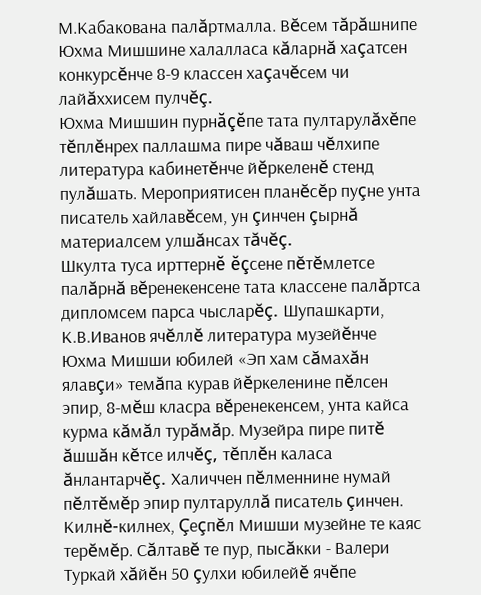М.Кабакована палăртмалла. Вĕсем тăрăшнипе Юхма Мишшине халалласа кăларнă хаçатсен конкурсĕнче 8-9 классен хаçачĕсем чи лайăххисем пулчĕç.
Юхма Мишшин пурнăçĕпе тата пултарулăхĕпе тĕплĕнрех паллашма пире чăваш чĕлхипе литература кабинетĕнче йĕркеленĕ стенд пулăшать. Мероприятисен планĕсĕр пуçне унта писатель хайлавĕсем, ун çинчен çырнă материалсем улшăнсах тăчĕç.
Шкулта туса ирттернĕ ĕçсене пĕтĕмлетсе палăрнă вĕренекенсене тата классене палăртса дипломсем парса чысларĕç. Шупашкарти, К.В.Иванов ячĕллĕ литература музейĕнче Юхма Мишши юбилей «Эп хам сăмахăн ялавçи» темăпа курав йĕркеленине пĕлсен эпир, 8-мĕш класра вĕренекенсем, унта кайса курма кăмăл турăмăр. Музейра пире питĕ ăшшăн кĕтсе илчĕç, тĕплĕн каласа ăнлантарчĕç. Халиччен пĕлменнине нумай пĕлтĕмĕр эпир пултаруллă писатель çинчен. Килнĕ-килнех, Çеçпĕл Мишши музейне те каяс терĕмĕр. Сăлтавĕ те пур, пысăкки - Валери Туркай хăйĕн 50 çулхи юбилейĕ ячĕпе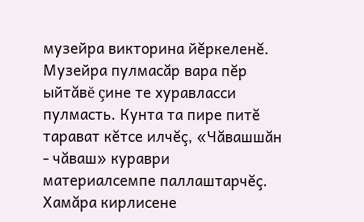музейра викторина йĕркеленĕ. Музейра пулмасăр вара пĕр ыйтăвĕ çине те хуравласси пулмасть. Кунта та пире питĕ тарават кĕтсе илчĕç, «Чăвашшăн - чăваш» кураври материалсемпе паллаштарчĕç. Хамăра кирлисене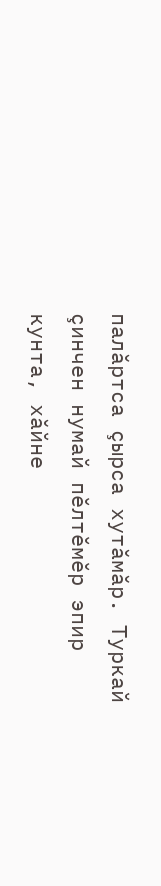палăртса çырса хутăмăр. Туркай çинчен нумай пĕлтĕмĕр эпир кунта, хăйне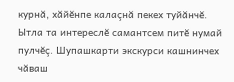курнă, хăйĕнпе калаçнă пекех туйăнчĕ. Ытла та интереслĕ самантсем питĕ нумай пулчĕç. Шупашкарти экскурси кашнинчех чăваш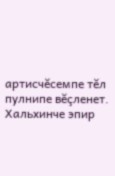артисчĕсемпе тĕл пулнипе вĕçленет. Хальхинче эпир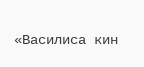«Василиса кин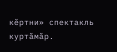кĕртни» спектакль куртăмăр.